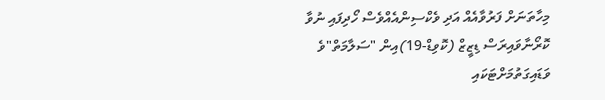މިހާތަނަށް ފަރުވާއެއް އަދި ވެކްސިންއެއްވެސް ހޯދިފައި ނުވާ ކޮރޯނާވައިރަސް ޑިޒީޒް (ކޮވިޑް-19)އިން "ސަލާމަތް"ވެ ވަޑައިގަތުމަށްޓަކައި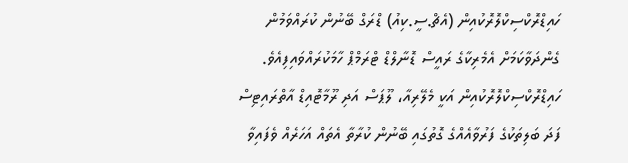ހައިޑްރޮކްސިކްލޮރޮކުއިން (އެޗް.ސީ.ކިއު) ޑްރަގް ބޭނުން ކުރައްވަމުން ގެންދަވާކަމަށް އެމެރިކާގެ ރައީސް ޑޮނާލްޑް ޓްރަމްޕް ހާމަކުރައްވައިފިއެވެ.
ހައިޑްރޮކްސިކްލޮރޮކުއިން އަކީ މެލޭރިއާ، ލޫޕަސް އަދި ރޫމާޓޮއިޑް އާތްރައިޓިސް ފަދަ ބަލިތަކުގެ ފަރުވާއެއްގެ ގޮތުގައި ބޭނުން ކުރާތާ އެތައް އަހަރެއް ވެފައިވާ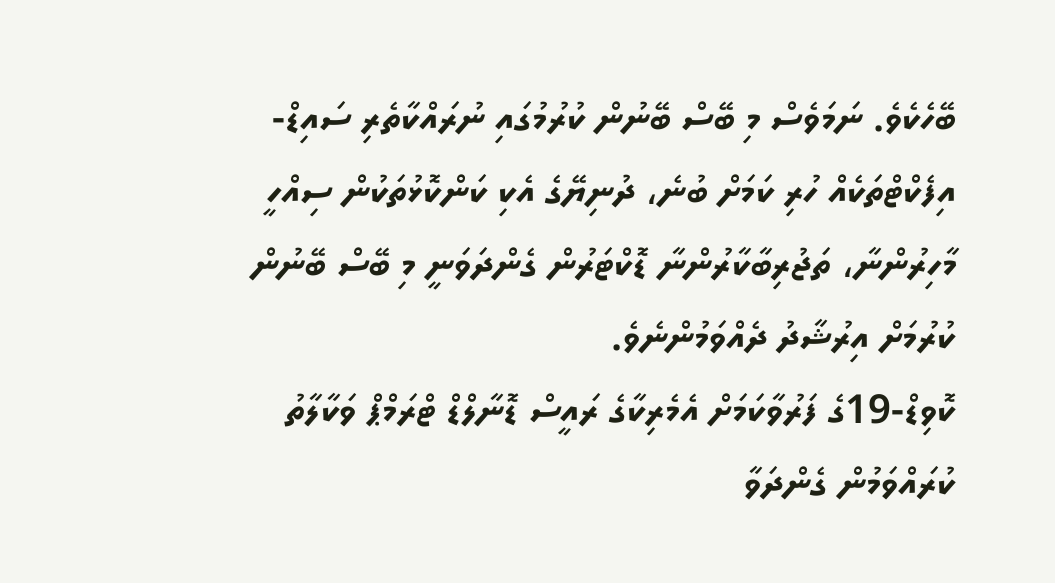ބޭހެކެވެ. ނަމަވެސް މި ބޭސް ބޭނުން ކުރުމުގައި ނުރައްކާތެރި ސައިޑް-އިފެކްޓްތަކެއް ހުރި ކަމަށް ބުނެ، ދުނިޔޭގެ އެކި ކަންކޮޅުތަކުން ސިއްހީ މާހިރުންނާ، ތަޖުރިބާކާރުންނާ ޑޮކްޓަރުން ގެންދަވަނީ މި ބޭސް ބޭނުން ކުރުމަށް އިރުޝާދު ދެއްވަމުންނެވެ.
ކޮވިޑް-19ގެ ފަރުވާކަމަށް އެމެރިކާގެ ރައީސް ޑޮނާލްޑް ޓްރަމްޕް ވަކާލާތު ކުރައްވަމުން ގެންދަވާ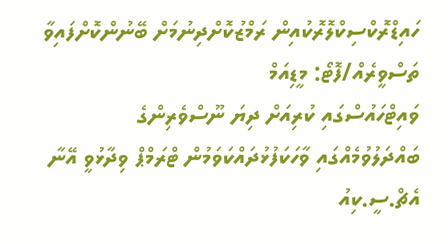ހައިޑްރޮކްސިކްލޮރޮކުއިން ރަމްޒުކޮށްދިނުމަށް ބޭނުންކޮށްފައިވާ ތަސްވީރެއް/ފޮޓޯ: މީޑިއަމް
ވައިޓްހައުސްގައި ކުރިއަށް ދިޔަ ނޫސްވެރިންގެ ބައްދަލުވުމެއްގައި ވާހަކަފުޅުދައްކަވަމުން ޓްރަމްޕް ވިދާޅުވީ އޭނާ އެޗް.ސީ.ކިއު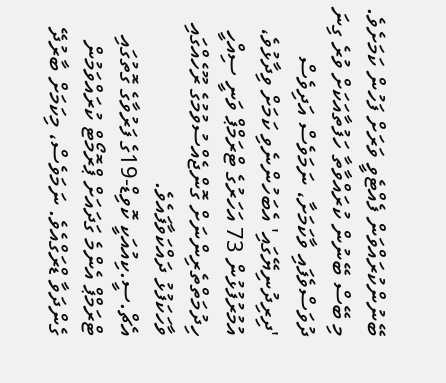ބޭނުންކުރައްވަން ފެއްޓެވީ ވަރަށް ފަހުން ކަމަށެވެ. މި ބޭސް ބޭނުން ކުރައްވާތާ ހަފުތާއަކަށް ވުރެ ގިނަ ދުވަސްވެފައި ވާކަމަށާ، ނަމަވެސް އަދިވެސް 'ދިރިދުނިޔޭގައި' އެބަހުންނެވި ކަމަށް ވިދާޅުވެ، އުމުރުފުޅުން 73 އަހަރުގެ ޓްރަމްޕް ވަނީ ސިއްހީ ހިދުމަތްތެރިންނަށް ގޮންޖެއްސުވުމުގެ ރޫހެއްގައި ވާހަކަފުޅު ދައްކަވާފައެވެ.
އެޗް.ސީ.ކިއުއަކީ ކޮވިޑް-19ގެ ފަރުވާގެ ގޮތުގައި ޓްރަމްޕް އެންމެ ގަދައަށް ޕްރޮމޯޓް ކުރައްވަމުން ގެންދަވާ ޑްރަގްއެވެ. ނަމަވެސް، މިކަމަށް ބާރުދޭ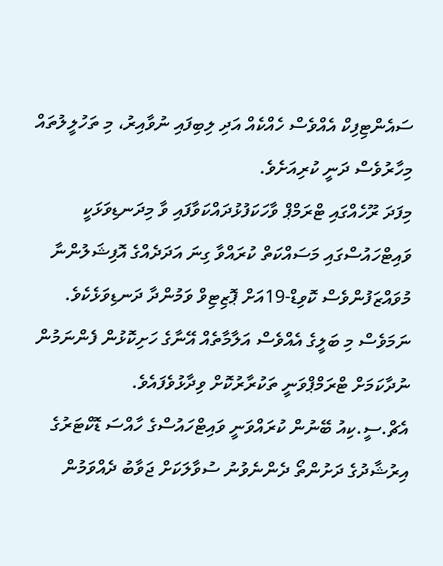ސައެންޓިފިކް އެއްވެސް ހެއްކެއް އަދި ލިބިފައި ނުވާއިރު، މި ތަހުލީލުތައް މިހާރުވެސް ދަނީ ކުރިއަށެވެ.
މިފަދަ ރޫހެއްގައި ޓްރަމްޕް ވާހަކަފުޅުދައްކަވާފައި ވާ މިދަނޑިވަޅަކީ ވައިޓްހައުސްގައި މަސައްކަތް ކުރައްވާ ގިނަ އަދަދެއްގެ އޮފިޝަލުންނާ މުވައްޒަފުންވެސް ކޮވިޑް-19އަށް ޕޮޒިޓިވް ވަމުންދާ ދަނޑިވަޅެކެވެ. ނަމަވެސް މި ބަލީގެ އެއްވެސް އަލާމާތެއް އޭނާގެ ހަށިކޮޅުން ފެންނަމުން ނުދާކަމަށް ޓްރަމްޕްވަނީ ތަކުރާރުކޮށް ވިދާޅުވެފައެވެ.
އެޗް.ސީ.ކިއު ބޭނުން ކުރައްވަނީ ވައިޓްހައުސްގެ ހާއްސަ ޑޮކްޓަރުގެ އިރުޝާދުގެ ދަށުންތޯ ދެންނެވުނު ސުވާލަކަށް ޖަވާބު ދެއްވަމުން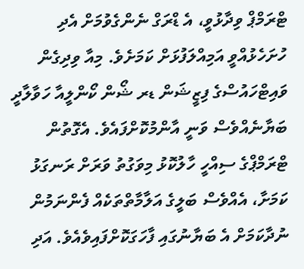ޓްރަމްޕް ވިދާޅުވީ، އެ ޑްރަގް ނެންގެވުމަށް އެދި ހުށަހެޅުއްވީ އަމިއްލަފުޅަށް ކަމަށެވެ. މިއާ ވިދިގެން ވައިޓްހައުސްގެ ފިޒީޝަން ޑރ ޝޯން ކޯންލީއާ ހަވާލާދީ ބަޔާނެއްވެސް ވަނީ އާންމުކޮށްފައެވެ. އެގޮތުން ޓްރަމްޕްގެ ސިއްހީ ހާލުކޮޅު މިވަގުތު ވަރަށް ރަނގަޅު ކަމަށާ، އެއްވެސް ބަލީގެ އަލާމާތްތަކެއް ފެންނަމުން ނުދާކަމަށް އެ ބަޔާނުގައި ފާހަގަކޮށްފައިވެއެވެ. އަދި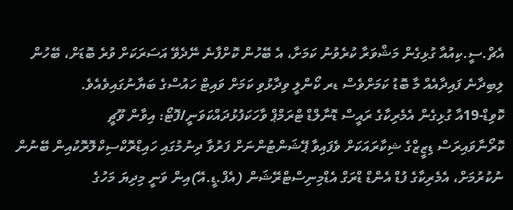އެޗް.ސީ.ކިއުއާ ގުޅިގެން މަޝްވަރާ ކުރެވުނު ކަމަށާ، އެ ބޭހުން ކޮށްފާނެ ނޭދެވޭ އަސަރަކަށް ވުރެ ބޮޑަށް، ބޭހުން ލިބިދާނެ ފައިދާއެއް މާ ބޮޑު ކަމަށްވެސް ޑރ ކޯންލީ ވިދާޅުވި ކަމަށް ވައިޓް ހައުސްގެ ބަޔާނުގައިވެއެވެ.
ކޮވިޑް-19އާ ގުޅިގެން އެމެރިކާގެ ރައީސް ޑޮނާލްޑް ޓްރަމްޕް ވާހަކަފުޅުދައްކަވަނީ/ފޮޓޯ: އިވާން ވޫޗީ
ކޮރޯނާވައިރަސް ޑިޒީޒްގެ ޝިކާރައަކަށް ވެފައިވާ ޕޭޝަންޓުންނަށް ފަރުވާ ދިނުމުގައި ހައިޑްރޮކްސިކްލޮރޮކުއިން ބޭނުން ނުކުރުމަށް، އެމެރިކާގެ ފުޑް އެންޑް ޑްރަގް އެޑްމިނިސްޓްރޭޝަން (އެފް.ޑީ.އޭ)އިން ވަނީ މިދިޔަ މަހުގެ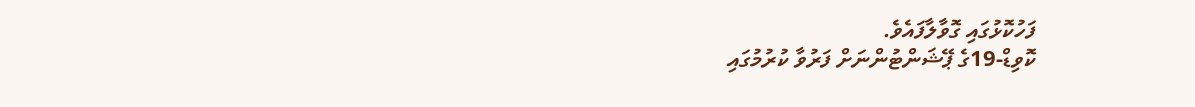ފަހުކޮޅުގައި ގޮވާލާފައެވެ.
ކޮވިޑް-19ގެ ޕޭޝަންޓުންނަށް ފަރުވާ ކުރުމުގައި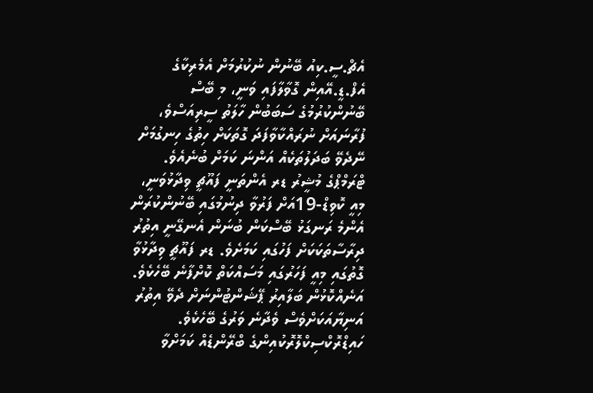އެޗް.ސީ.ކިއު ބޭނުން ނުކުރުމަށް އެމެރިކާގެ އެފް.ޑީ.އޭއިން ގޮވާލާފައި ވަނީ، މި ބޭސް ބޭނުންކުރުމުގެ ސަބަބުން ހާލަތު ސީރިއަސްވެ، ފުރާނައަށް ނުރައްކާވާފަދަ ގޮތަކަށް ހިތުގެ ހިނގުމަށް ނޭދެވޭ ބަދަލުތަކެއް އަންނަ ކަމަށް ބުނެއެވެ.
ޓްރަމްޕްގެ މުޝީރު ޑރ އެންތަނީ ފައޫޗީ ވިދާޅުވަނީ، މިއީ ކޮވިޑް-19އަށް ފަރުވާ ދިނުމުގައި ބޭނުންކުރަން އެންމެ ރަނގަޅު ބޭސްކަން ބުނަން އެނގޭނީ އިތުރު ދިރާސާތަކަކަށް ފަހުގައި ކަމަށެވެ. ޑރ ފައޫޗީ ވިދާޅުވާ ގޮތުގައި މިއީ ފަހަރުގައި މަސައްކަތް ކޮށްފާނެ ބޭހެކެވެ. އަނެއްކޮޅުން ބަލާއިރު ޕޭޝަންޓުންނަށް ދެވޭ އިތުރު އަނިޔާއަކަށްވެސް ވެދާނެ ވަރުގެ ބޭހެކެވެ.
ހައިޑްރޮކްސިކްލޮރޮކުއިންގެ ބްރޭންޑެއް ކަމަށްވާ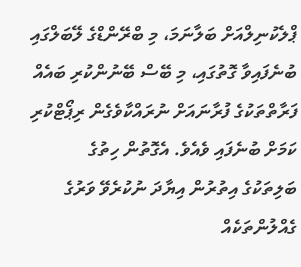ޕްލެކުނިލްއަށް ބަލާނަމަ، މި ބްރޭންޑްގެ ލޭބަލްގައި ބުނެފައިވާ ގޮތުގައި، މި ބޭސް ބޭނުންކުރި ބައެއް ފަރާތްތަކުގެ ފުރާނައަށް ނުރައްކާވެގެން ރިޕޯޓްކުރި ކަމަށް ބުނެފައި ވެއެވެ. އެގޮތުން ހިތުގެ ބަލިތަކުގެ އިތުރުން އިޔާދަ ނުކުރެވޭ ވަރުގެ ގެއްލުންތަކެއް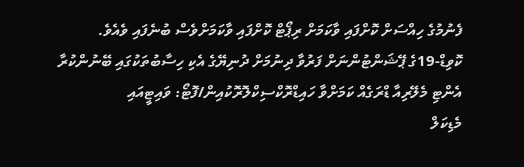ފެނުމުގެ ހިއްސަށް ކޮށްފައި ވާކަމަށް ރިޕޯޓް ކޮށްފައި ވާކަމަށްވެސް ބުނެފައި ވެއެވެ.
ކޮވިޑް-19ގެ ޕޭޝަންޓުންނަށް ފަރުވާ ދިނުމަށް ދުނިޔޭގެ އެކި ހިސާބުތަކުގައި ބޭނުންކުރާ އެންޓި މެލޭރިއާ ޑްރަގެއް ކަމަށްވާ ހައިޑްރޮކްސިކްލޮރޮކުއިން/ފޮޓޯ: ވައިޓީއައި
މެޑިކަލް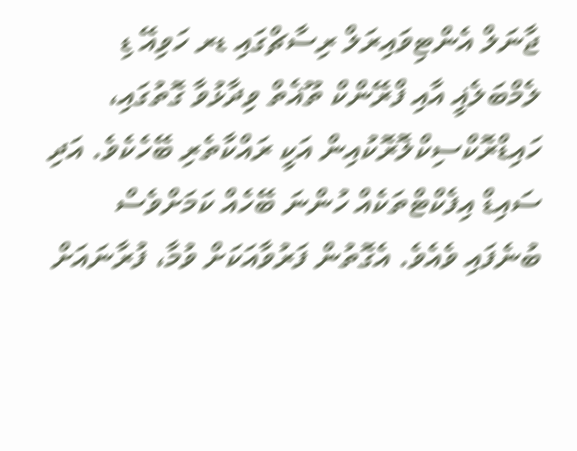ޖާނަލް އެންޓިވައިރަލް ރިސާޗްގައި ޑރ ހަވިއޭ ޑި ލެމްބަލެޣީ އާއި ފްރޭންކް ތޫޣެތް ވިދާޅުވާ ގޮތުގައި، ހައިޑްރޮކްސިކްލޮރޮކުއިން އަކީ ރައްކާތެރި ބޭހެކެވެ. އަދި ސައިޑް އިފެކްޓްތަކެއް ހުންނަ ބޭހެއް ކަމަށްވެސް ބުނެފައި ވެއެވެ. އެގޮތުން ފަރުވާއަކަށް ވުމާ، ފުރާނައަށް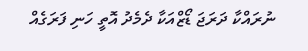ނުރައްކާ ދަރަޖަ ޑޯޒްއަކާ ދެމެދު އޮތީ ހަނި ފަރަގެއް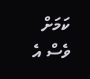ކަމަށް ވެސް އެ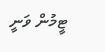ޓީމުން ވަނީ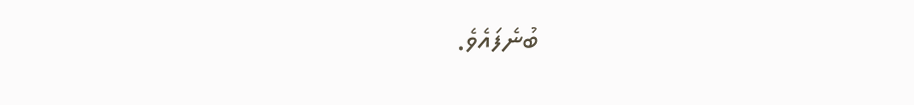ބުނެފައެވެ.